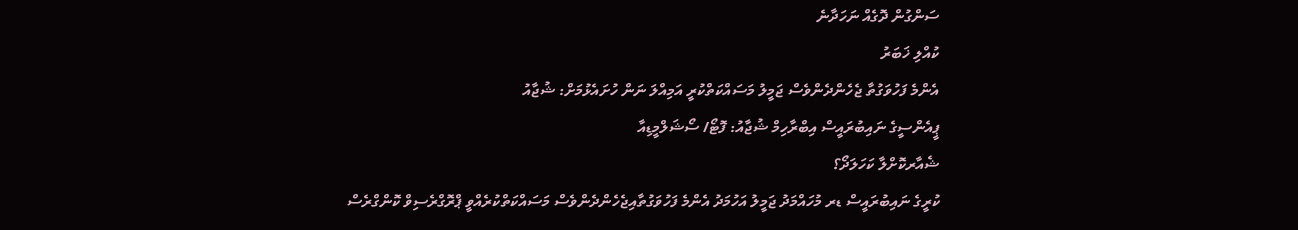ސަންގުން ދޮގެއް ނަހަދާނެ
ކުއްލި ޚަބަރު
އެންމެ ފަހުވަގުތާ ޖެހެންދެންވެސް ޖަމީލު މަސައްކަތްކުރީ އަމިއްލަ ނަން ހުށައެޅުމަށް: ޝުޖާއު
ޕީއެންސީގެ ނައިބުރައީސް އިބްރާހިމް ޝުޖާއު: ފޮޓޯ/ ސޯޝަލްމީޑިއާ
ޝެއާރކޮށްލާ ކަހަލަދޯ؟
ކުރީގެ ނައިބުރައީސް ޑރ މުހައްމަދު ޖަމީލު އަހުމަދު އެންމެ ފަހުވަގުތާއިޖެހެންދެންވެސް މަސައްކަތްކުރެއްވީ ޕްރޮގްރެސިވް ކޮންގްރެސް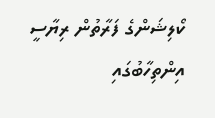ކޯލިޝަންގެ ފަރާތުން ރިޔާސީ އިންތިހާބުގައި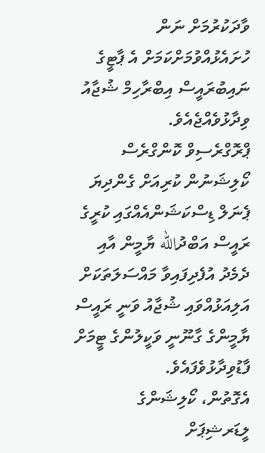ވާދަކުރުމަށް ނަން ހުށައެޅުއްވުމަށްކަމަށް އެ ޕާޓީގެ ނައިބުރައީސް އިބްރާހިމް ޝުޖާއު ވިދާޅުވެއްޖެއެވެ.
ޕްރޮގްރެސިވް ކޮންގްރެސް ކޯލިޝަނުން ކުރިއަށް ގެންދިޔަ ޕެނަލް ޑިސްކަޝަންއެއްގައި ކުރީގެ ރައީސް އަބްދުالله ޔާމީން އާއި ދެމެދު އުފެދިފައިވާ މައްސަލަތަކަށް އަލިއަޅުއްވައި ޝުޖާއު ވަނީ ރައީސް ޔާމީންގެ ގާނޫނީ ވަކީލުންގެ ޓީމަށް ފާޑުވިދާޅުވެފައެވެ.
އެގޮތުން، ކޯލިޝަންގެ ލީޑަރޝިޕަށް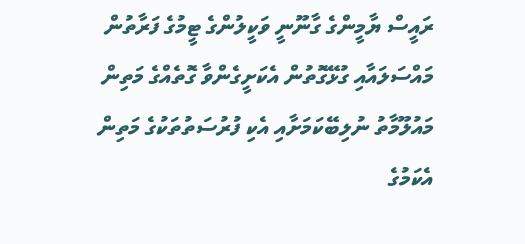ރައީސް ޔާމީންގެ ގާނޫނީ ވަކީލުންގެ ޓީމުގެ ފަރާތުން މައްސަލައާއި ގުޅޭގޮތުން އެކަށީގެންވާ ގޮތެއްގެ މަތިން މައުލޫމާތު ނުލިބޭކަމަށާއި އެކި ފުރުސަތުތަކުގެ މަތިން އެކަމުގެ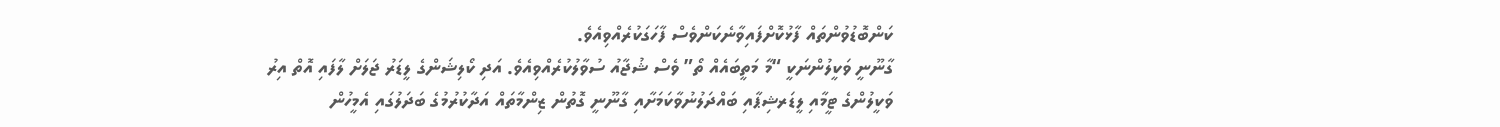ކަންބޮޑުވުންތައް ފާޅުކޮށްފައިވާނެކަންވެސް ފާހަގަކުރެއްވިއެވެ.
ގާނޫނީ ވަކީލުންނަކީ “މާ މަތީބައެއް ތޯ” ވެސް ޝުޖާއު ސުވާލުކުރެއްވިއެވެ. އަދި ކޯލިޝަންގެ ލީޑަރު ޖަލަށް ލާފައި އޮތް އިރު ވަކީލުންގެ ޓީމާއި ލީޑަރޝިޕާއި ބައްދަލުނުވާކަމަށާއި ގާނޫނީ ގޮތުން ޒިންމާތައް އަދާކުރުމުގެ ބަދަލުގައި އެމީހުން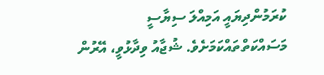ކުރަމުންދިޔައީ އަމިއްލަ ސިޔާސީ މަސައްކަތްތައްކަމަށެވެ. ޝުޖާއު ވިދާޅުވީ، އޭރުން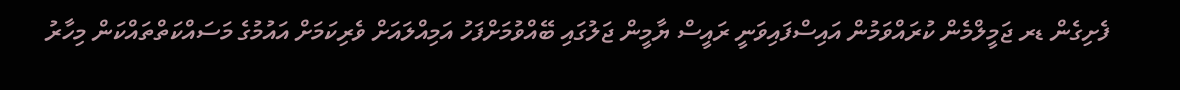ފެށިގެން ޑރ ޖަމީލްމެން ކުރައްވަމުން އައިސްފައިވަނީ ރައީސް ޔާމީން ޖަލުގައި ބޭއްވުމަށްފަހު އަމިއްލައަށް ވެރިކަމަށް އައުމުގެ މަސައްކަތްތައްކަން މިހާރު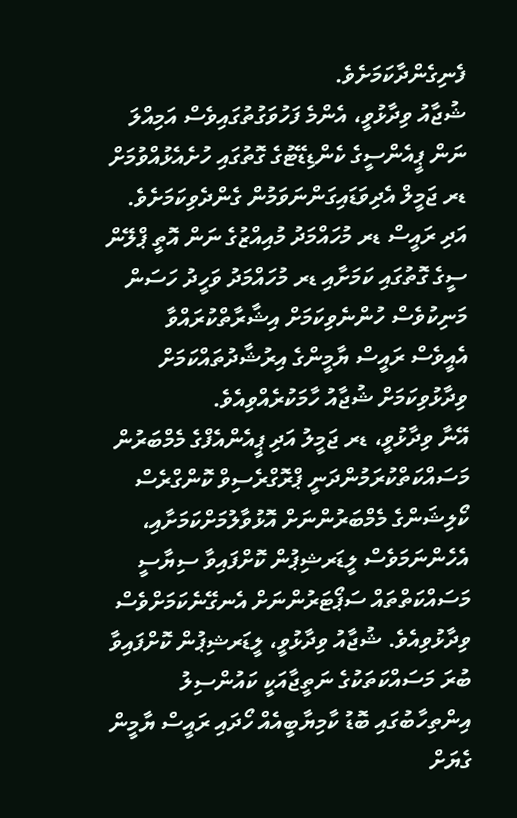ފެނިގެންދާކަމަށެވެ.
ޝުޖާއު ވިދާޅުވީ، އެންމެ ފަހުވަގުތުގައިވެސް އަމިއްލަ ނަން ޕީއެންސީގެ ކެންޑިޑޭޓުގެ ގޮތުގައި ހުށެއެޅުއްވުމަށް ޑރ ޖަމީލް އެދިވަޑައިގަންނަވަމުން ގެންދެވިކަމަށެވެ. އަދި ރައީސް ޑރ މުހައްމަދު މުއިއްޒުގެ ނަން އޮތީ ޕްލޭން ސީގެ ގޮތުގައި ކަމަށާއި ޑރ މުހައްމަދު ވަހީދު ހަސަން މަނިކުވެސް ހުންނެވިކަމަށް އިޝާރާތްކުރައްވާ އެއީވެސް ރައީސް ޔާމީންގެ އިރުޝާދުތައްކަމަށް ވިދާޅުވިކަމަށް ޝުޖާއު ހާމަކުރެއްވިއެވެ.
އޭނާ ވިދާޅުވީ، ޑރ ޖަމީލު އަދި ޕީއެންއެފްގެ މެމްބަރުން މަސައްކަތްކުރަމުންދަނީ ޕްރޮގްރެސިވް ކޮންގްރެސް ކޯލިޝަންގެ މެމްބަރުންނަށް އޮޅުވާލުމަށްކަމަށާއި، އެހެންނަމަވެސް ލީޑަރޝިޕުން ކޮށްފައިވާ ސިޔާސީ މަސައްކަތްތައް ސަޕޯޓަރުންނަށް އެނގޭނެކަމަށްވެސް ވިދާޅުވިއެވެ. ޝުޖާއު ވިދާޅުވީ، ލީޑަރޝިޕުން ކޮށްފައިވާ ބުރަ މަސައްކަތަކުގެ ނަތީޖާއަކީ ކައުންސިލު އިންތިހާބުގައި ބޮޑު ކާމިޔާބީއެއް ހޯދައި ރައީސް ޔާމީން ގެޔަށް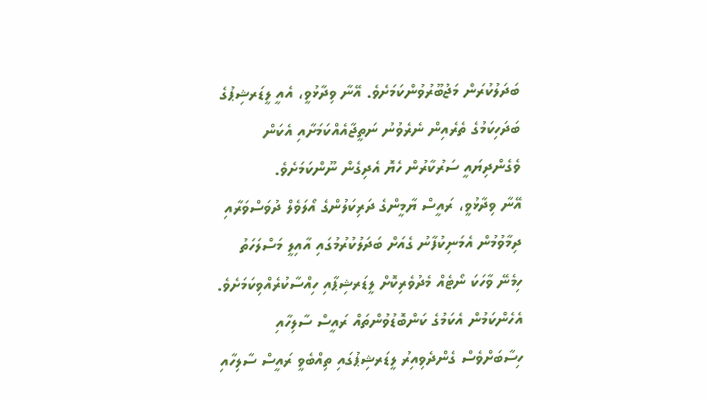ބަދަލުކުރަން މަޖުބޫރުވުންކަމަށެވެ. އޭނާ ވިދާޅުވީ، އެއީ ލީޑަރޝިޕުގެ ބަދަހިކަމުގެ ތެރެއިން ނެރެވުނު ނަތީޖާއެއްކަމަށާއި އެކަން ވެގެންދިޔައީ ސަރުކާރުން ހެޔޮ އެދިގެން ނޫންކަމަށެވެ.
އޭނާ ވިދާޅުވީ، ރައީސް ޔާމީންގެ ދަރިކަލުންގެ އޯލަވެލް ދުވަސްވަރާއި ދިމާވުމުން އެމަނިކުފާނު ގެއަށް ބަދަލުކުރުމުގައި އާއިލީ މަސްލަހަތު ހިމެނޭ ވާހަކަ ނޯޓެއް މެދުވެރިކޮށް ލީޑަރޝިޕާއި ހިއްސާކުރެއްވިކަމަށެވެ. އެހެންކަމުން އެކަމުގެ ކަންބޮޑުވުންތައް ރައީސް ސާލިހާއި ހިސާބަށްވެސް ގެންދެވިއިރު ލީޑަރޝިޕުގައި ތިއްބެވީ ރައީސް ސާލިހާއި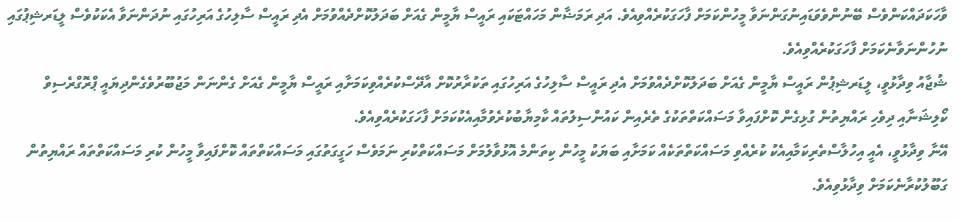ވާހަކަދައްކަންވެސް ބޭނުންވެވަޑައިނުގަންނަވާ މީހުންކަމަށް ފާހަގަކުރެއްވިއެވެ. އަދި ރަމަޟާން މަހައްޓަކައި ރައީސް ޔާމީން ގެއަށް ބަދަލުކޮށްދެއްވުމަށް އެދި ރައީސް ސާލިހުގެ އަރިހުގައި ނުދަންނަވާ އެކަކުވެސް ލީޑަރޝިޕުގައި ނުހުންނަވާނެކަމަށް ފާހަގަކުރެއްވިއެވެ.
ޝުޖާއު ވިދާޅުވީ، ލީޑަރޝިޕުން ރައީސް ޔާމީން ގެއަށް ބަދަލުކޮށްދެއްވުމަށް އެދި ރައީސް ސާލިހުގެ އަރިހުގައި ތަކުރާރުކޮށް އާދޭސްކުރެއްވިކަމަށާއި ރައީސް ޔާމީން ގެއަށް ގެންނަން މަޖުބޫރުވެގެންދިޔައީ ޕްރޮގްރެސިވް ކޯލިޝަނާއި ދިވެހި ރައްޔިތުން ގުޅިގެން ކޮށްފައިވާ މަސައްކަތްތަކުގެ ތެރެއިން ކައުންސިލުތައް ކާމިޔާބުކުރެވުމާއިއެކުކަމަށް ފާހަގަކުރެއްވިއެވެ.
އޭނާ ވިދާޅުވީ، އެއީ އިހުލާސްތެރިކަމާއިއެކު ކުރެއްވި މަސައްކަތްތަކެއް ކަމަށާއި ބަޔަކު މީހުން ކިތަންމެ އޮޅުވާލުމަށް މަސައްކަތްކުރި ނަމަވެސް ހަގީގަތުގައި މަސައްކަތްތައް ކޮށްފައިވާ މީހުން ކުރި މަސައްކަތްތައް ރައްޔިތުން ގަބޫލުކުރާނެކަމަށް ވިދާޅުވިއެވެ.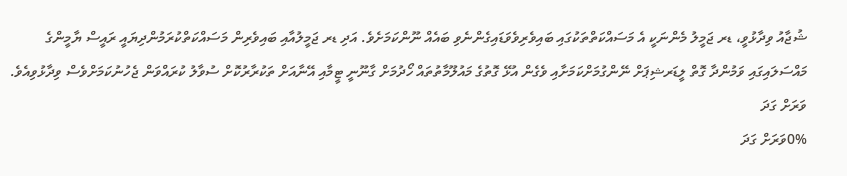ޝުޖާއު ވިދާޅުވީ، ޑރ ޖަމީލު މެންނަކީ އެ މަސައްކަތްތަކުގައި ބައިވެރިވެވަޑައިގެންނެވި ބައެއް ނޫންކަމަށެވެ. އަދި ޑރ ޖަމީލުއާއި ބައިވެރިން މަސައްކަތްކުރަމުންދިޔައީ ރައީސް ޔާމީންގެ މައްސަލައިގައި ވަމުންދާ ގޮތް ލީޑަރޝިޕަށް ނޭންގުމަށްކަމަށާއި ވެގެން އުޅޭ ގޮތުގެ މައުލޫމާތުތައް ހޯދުމަށް ގާނޫނީ ޓީމާއި އޭނާއަށް ތަކުރާރުކޮށް ސުވާލު ކުރައްވަން ޖެހުނުކަމަށްވެސް ވިދާޅުވިއެވެ.
ވަރަށް ގަދަ
0%ވަރަށް ގަދަ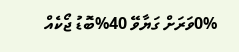0%ވަރަށް ގަޔާވޭ 40%ބޮޑު ޖޯކެއް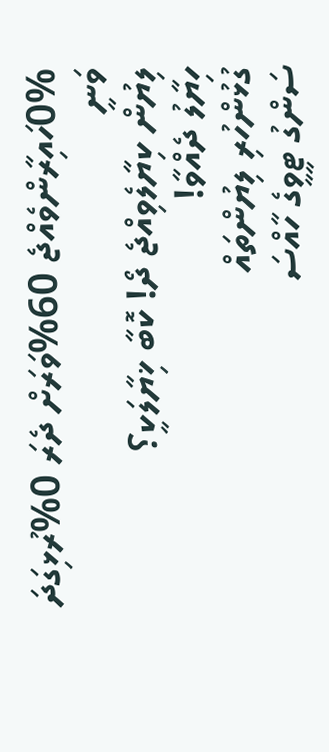0%ހައިރާންވެއްޖެ 60%ވަރަށް ދެރަ 0%ރުޅިގަދަ ވަނީ
ލިޔުން ކިޔާލެވިއްޖެ ދޯ! ކޮބާ ޚިޔާލަކީ؟
ހިޔާލު ދެއްވާ!
ގުޅުންހުރި ލިޔުންތައް
ސަންގު ޓީވީގެ ހާއްސަ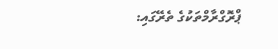ޕްރޮގްރާމްތަކުގެ ތެރޭގައި: